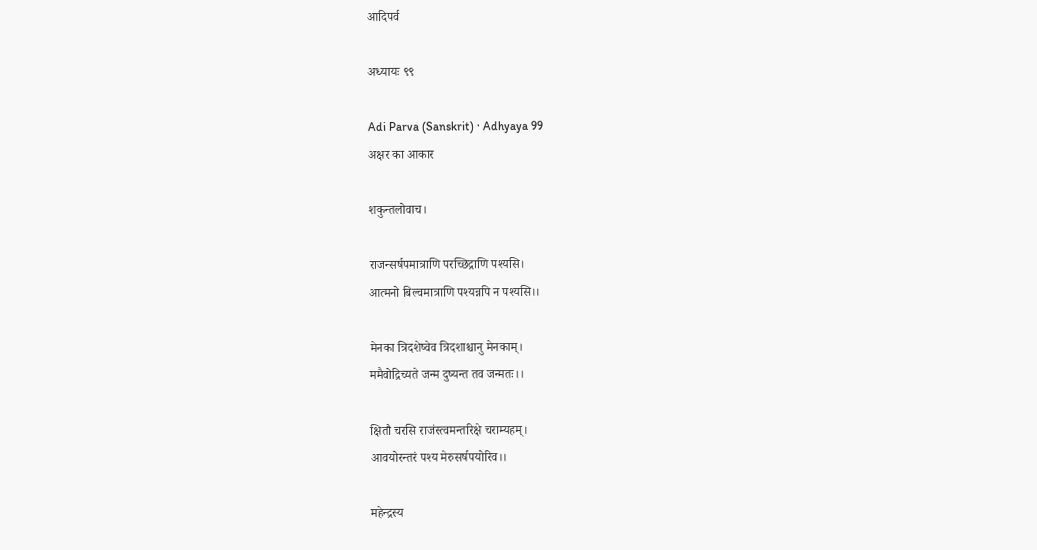आदिपर्व

अध्यायः ९९

Adi Parva (Sanskrit) · Adhyaya 99
अक्षर का आकार

शकुन्तलोवाच।

राजन्सर्षपमात्राणि परच्छिद्राणि पश्यसि।
आत्मनो बिल्वमात्राणि पश्यन्नपि न पश्यसि।।

मेनका त्रिदशेष्वेव त्रिदशाश्चानु मेनकाम्।
ममैवोद्रिच्यते जन्म दुष्यन्त तव जन्मतः।।

क्षितौ चरसि राजंस्त्वमन्तरिक्षे चराम्यहम्।
आवयोरन्तरं पश्य मेरुसर्षपयोरिव।।

महेन्द्रस्य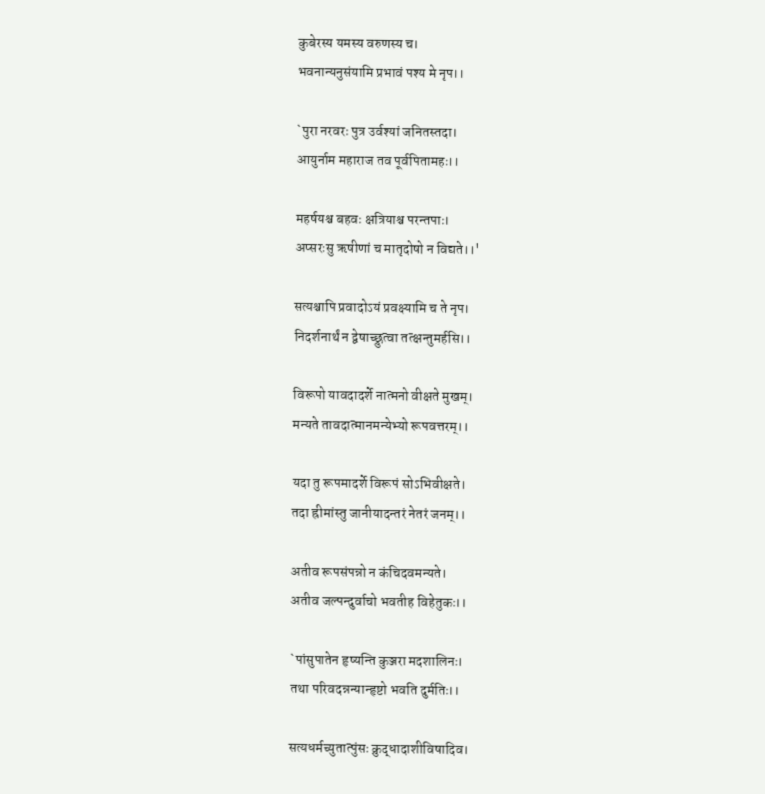कुबेरस्य यमस्य वरुणस्य च।
भवनान्यनुसंयामि प्रभावं पश्य मे नृप।।

`पुरा नरवरः पुत्र उर्वश्यां जनितस्तदा।
आयुर्नाम महाराज तव पूर्वपितामहः।।

महर्षयश्च बहवः क्षत्रियाश्च परन्तपाः।
अप्सरःसु ऋषीणां च मातृदोषो न विद्यते।।'

सत्यश्चापि प्रवादोऽयं प्रवक्ष्यामि च ते नृप।
निदर्शनार्थं न द्वेषाच्छ्रुत्वा तत्क्षन्तुमर्हसि।।

विरूपो यावदादर्शे नात्मनो वीक्षते मुखम्।
मन्यते तावदात्मानमन्येभ्यो रूपवत्तरम्।।

यदा तु रूपमादर्शे विरूपं सोऽभिवीक्षते।
तदा ह्रीमांस्तु जानीयादन्तरं नेतरं जनम्।।

अतीव रूपसंपन्नो न कंचिदवमन्यते।
अतीव जल्पन्दुर्वाचो भवतीह विहेतुकः।।

`पांसुपातेन हृष्यन्ति कुञ्जरा मदशालिनः।
तथा परिवदन्नन्यान्हृष्टो भवति दुर्मतिः।।

सत्यधर्मच्युतात्पुंसः क्रुद्धादाशीविषादिव।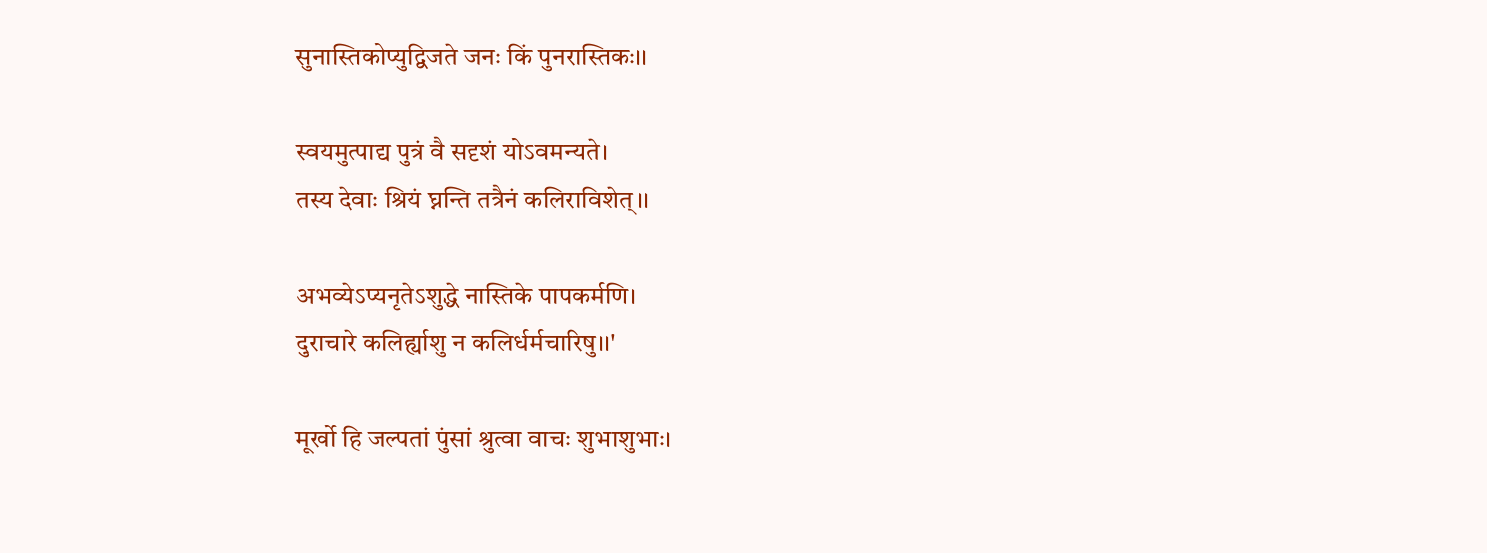सुनास्तिकोप्युद्विजते जनः किं पुनरास्तिकः।।

स्वयमुत्पाद्य पुत्रं वै सदृशं योऽवमन्यते।
तस्य देवाः श्रियं घ्नन्ति तत्रैनं कलिराविशेत्।।

अभव्येऽप्यनृतेऽशुद्धे नास्तिके पापकर्मणि।
दुराचारे कलिर्ह्याशु न कलिर्धर्मचारिषु।।'

मूर्खो हि जल्पतां पुंसां श्रुत्वा वाचः शुभाशुभाः।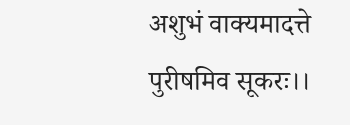अशुभं वाक्यमादत्ते पुरीषमिव सूकरः।।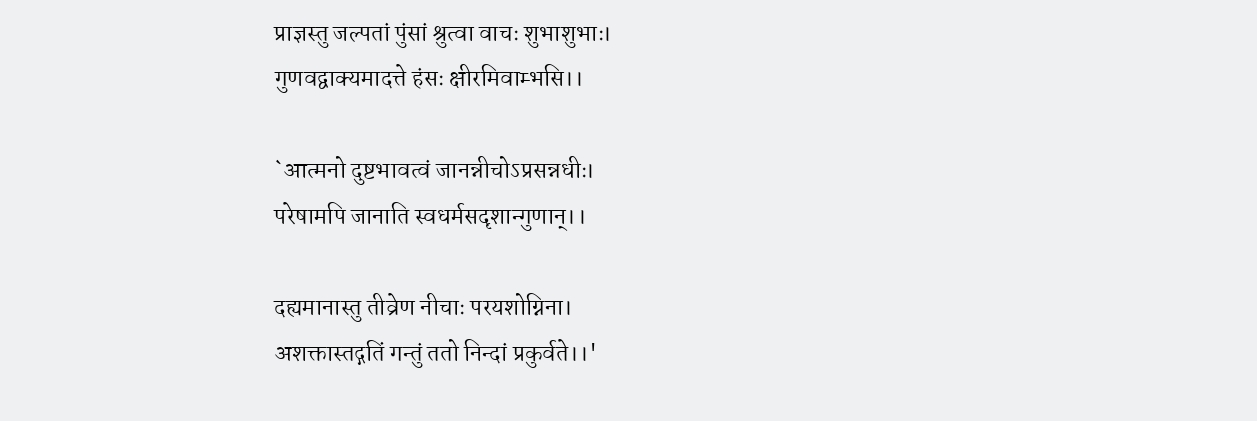प्राज्ञस्तु जल्पतां पुंसां श्रुत्वा वाचः शुभाशुभाः।
गुणवद्वाक्यमादत्ते हंसः क्षीरमिवाम्भसि।।

`आत्मनो दुष्टभावत्वं जानन्नीचोऽप्रसन्नधीः।
परेषामपि जानाति स्वधर्मसदृशान्गुणान्।।

दह्यमानास्तु तीव्रेण नीचाः परयशोग्निना।
अशक्तास्तद्गतिं गन्तुं ततो निन्दां प्रकुर्वते।।'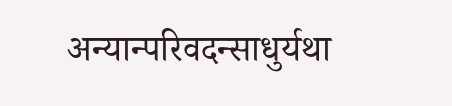अन्यान्परिवदन्साधुर्यथा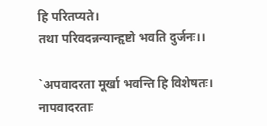हि परितप्यते।
तथा परिवदन्नन्यान्हृष्टो भवति दुर्जनः।।

`अपवादरता मूर्खा भवन्ति हि विशेषतः।
नापवादरताः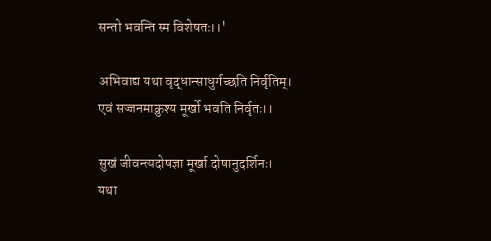सन्तो भवन्ति स्म विशेषतः।।'

अभिवाद्य यथा वृद्धान्साधुर्गच्छति निर्वृतिम्।
एवं सज्जनमाक्रुश्य मूर्खो भवति निर्वृतः।।

सुखं जीवन्त्यदोषज्ञा मूर्खा दोषानुदर्शिनः।
यथा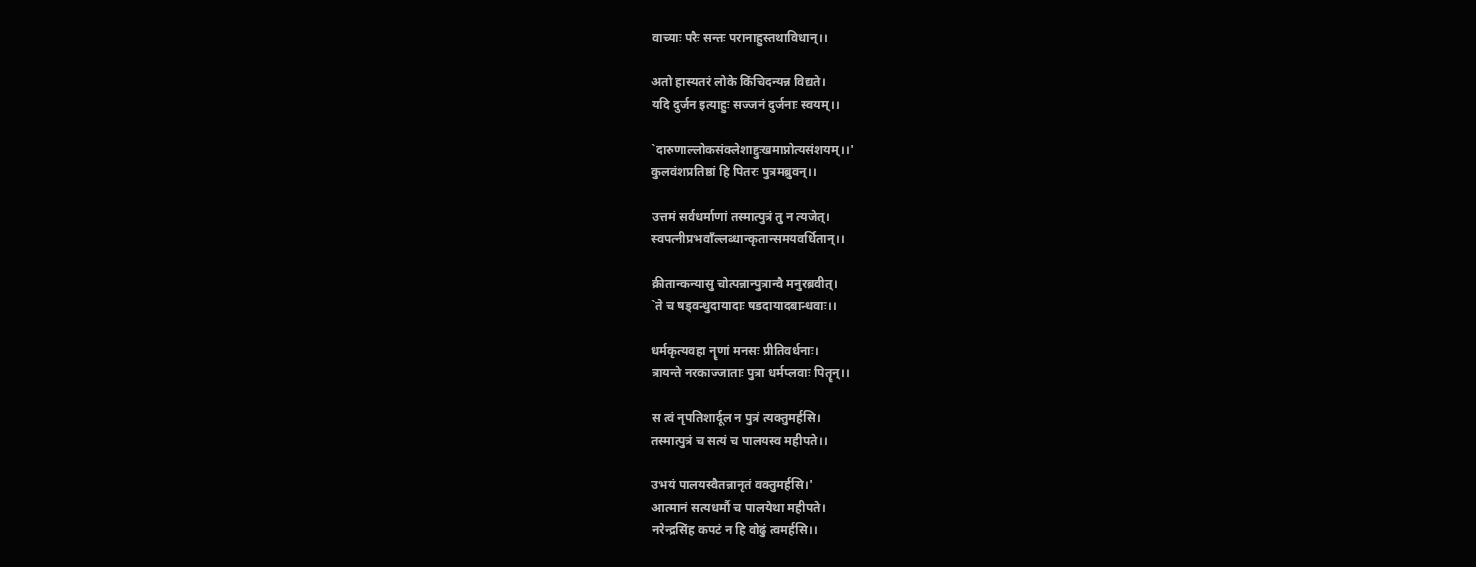वाच्याः परैः सन्तः परानाहुस्तथाविधान्।।

अतो हास्यतरं लोके किंचिदन्यन्न विद्यते।
यदि दुर्जन इत्याहुः सज्जनं दुर्जनाः स्वयम्।।

`दारुणाल्लोकसंक्लेशाद्दुःखमाप्नोत्यसंशयम्।।'
कुलवंशप्रतिष्ठां हि पितरः पुत्रमब्रुवन्।।

उत्तमं सर्वधर्माणां तस्मात्पुत्रं तु न त्यजेत्।
स्वपत्नीप्रभवाँल्लब्धान्कृतान्समयवर्धितान्।।

क्रीतान्कन्यासु चोत्पन्नान्पुत्रान्वै मनुरब्रवीत्।
`ते च षड्वन्धुदायादाः षडदायादबान्धवाः।।

धर्मकृत्यवहा नॄणां मनसः प्रीतिवर्धनाः।
त्रायन्ते नरकाज्जाताः पुत्रा धर्मप्लवाः पितॄन्।।

स त्वं नृपतिशार्दूल न पुत्रं त्यक्तुमर्हसि।
तस्मात्पुत्रं च सत्यं च पालयस्व महीपते।।

उभयं पालयस्वैतन्नानृतं वक्तुमर्हसि।'
आत्मानं सत्यधर्मौ च पालयेथा महीपते।
नरेन्द्रसिंह कपटं न हि वोढुं त्वमर्हसि।।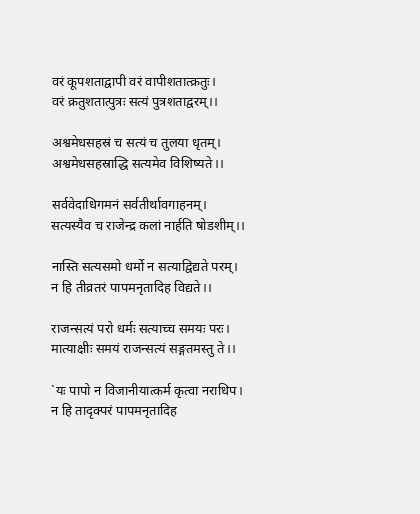वरं कूपशताद्वापी वरं वापीशतात्क्रतुः।
वरं क्रतुशतात्पुत्रः सत्यं पुत्रशताद्वरम्।।

अश्वमेधसहस्रं च सत्यं च तुलया धृतम्।
अश्वमेधसहस्राद्धि सत्यमेव विशिष्यते।।

सर्ववेदाधिगमनं सर्वतीर्थावगाहनम्।
सत्यस्यैव च राजेन्द्र कलां नार्हति षोडशीम्।।

नास्ति सत्यसमो धर्मो न सत्याद्विद्यते परम्।
न हि तीव्रतरं पापमनृतादिह विद्यते।।

राजन्सत्यं परो धर्मः सत्याच्च समयः परः।
मात्याक्षीः समयं राजन्सत्यं सङ्गतमस्तु ते।।

`यः पापो न विजानीयात्कर्म कृत्वा नराधिप।
न हि तादृक्परं पापमनृतादिह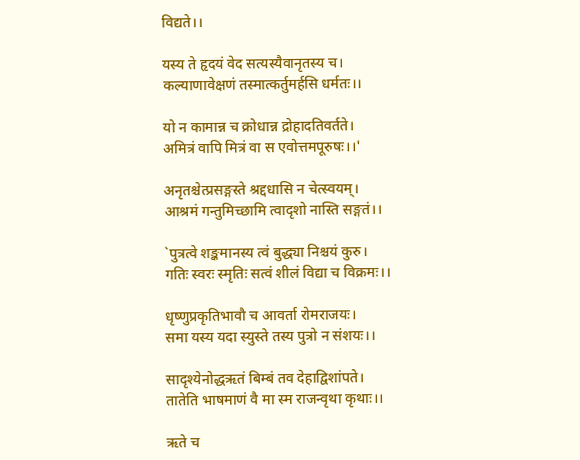विद्यते।।

यस्य ते हृदयं वेद सत्यस्यैवानृतस्य च।
कल्याणावेक्षणं तस्मात्कर्तुमर्हसि धर्मतः।।

यो न कामान्न च क्रोधान्न द्रोहादतिवर्तते।
अमित्रं वापि मित्रं वा स एवोत्तमपूरुषः।।'

अनृतश्चेत्प्रसङ्गस्ते श्रद्दधासि न चेत्स्वयम्।
आश्रमं गन्तुमिच्छामि त्वादृशो नास्ति सङ्गतं।।

`पुत्रत्वे शङ्कमानस्य त्वं बुद्ध्या निश्चयं कुरु।
गतिः स्वरः स्मृतिः सत्वं शीलं विद्या च विक्रमः।।

धृष्णुप्रकृतिभावौ च आवर्ता रोमराजयः।
समा यस्य यदा स्युस्ते तस्य पुत्रो न संशयः।।

सादृश्येनोद्धऋतं बिम्बं तव देहाद्विशांपते।
तातेति भाषमाणं वै मा स्म राजन्वृथा कृथाः।।

ऋते च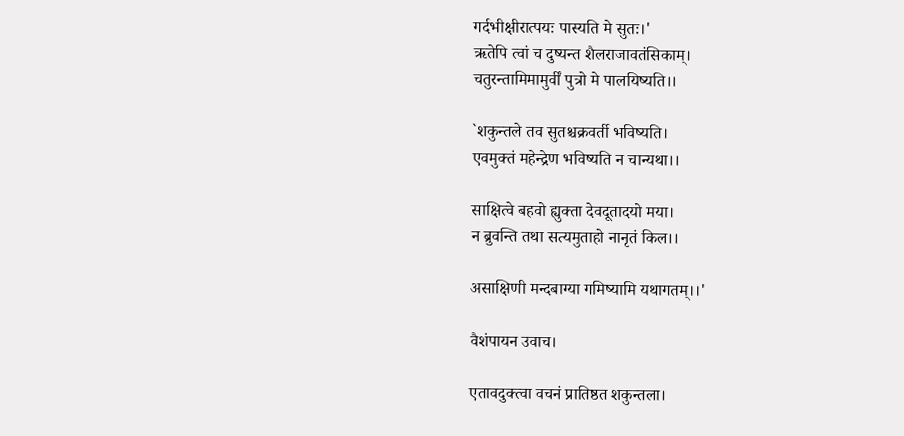गर्दभीक्षीरात्पयः पास्यति मे सुतः।'
ऋतेपि त्वां च दुष्यन्त शैलराजावतंसिकाम्।
चतुरन्तामिमामुर्वीं पुत्रो मे पालयिष्यति।।

`शकुन्तले तव सुतश्चक्रवर्ती भविष्यति।
एवमुक्तं महेन्द्रेण भविष्यति न चान्यथा।।

साक्षित्वे बहवो ह्युक्ता देवदूतादयो मया।
न ब्रुवन्ति तथा सत्यमुताहो नानृतं किल।।

असाक्षिणी मन्दबाग्या गमिष्यामि यथागतम्।।'

वैशंपायन उवाच।

एतावदुक्त्वा वचनं प्रातिष्ठत शकुन्तला।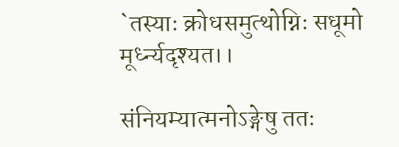`तस्याः क्रोधसमुत्थोग्निः सधूमो मूर्ध्न्यदृश्यत।।

संनियम्यात्मनोऽङ्गेषु ततः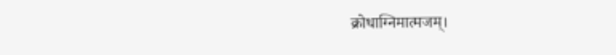क्रोधाग्निमात्मजम्।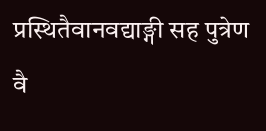प्रस्थितैवानवद्याङ्गी सह पुत्रेण वै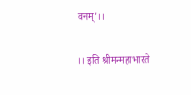वनम्'।।

।। इति श्रीमन्महाभारते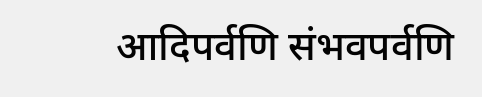आदिपर्वणि संभवपर्वणि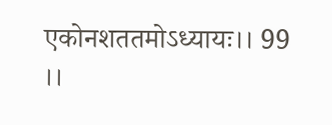एकोनशततमोऽध्यायः।। 99 ।।